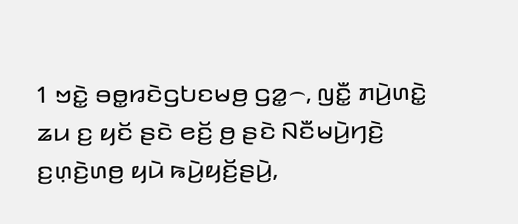1 ꤠꤢꤧ꤭ ꤋꤥ꤭ꤙꤢꤧꤞꤝꤢꤗꤥ꤬ ꤞꤤ꤭꤮, ꤜꤢꤪ꤭ ꤊꤣꤧ꤬ꤛꤢꤧ꤭ ꤘꤣ ꤢ꤬ ꤟꤢꤩ ꤔꤢꤧ ꤕꤢꤩ꤬ ꤥ꤬ ꤔꤢꤧ ꤡꤢꤪꤗꤣꤧ꤬ꤚꤢꤧ꤬ ꤢ꤬ꤛ꤫ꤢꤧ꤬ꤛꤥ꤬ ꤟꤣꤧ ꤒꤣꤧ꤬ꤟꤢꤩ꤬ꤔꤣꤧ꤬,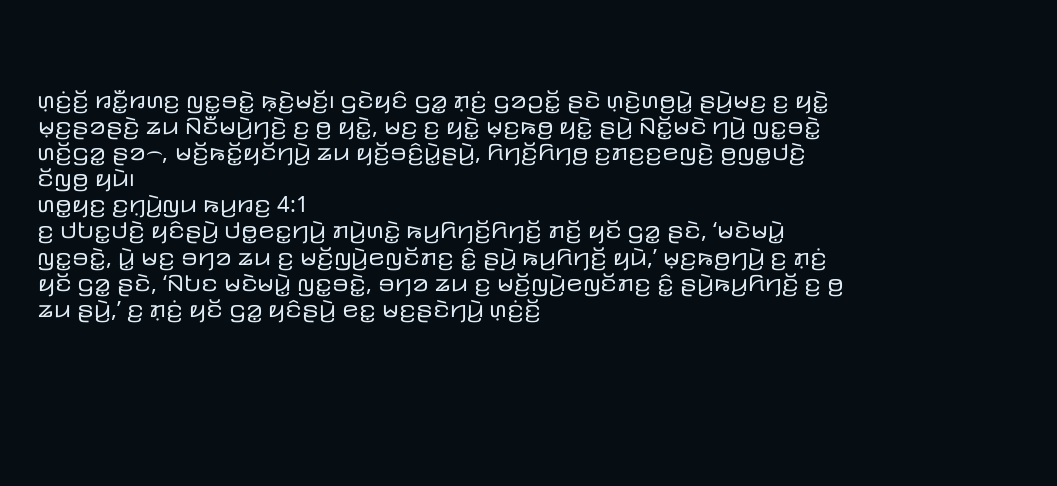ꤛ꤫ꤢꤦ꤬ꤢꤩ꤬ ꤙꤢꤪ꤭ꤙꤛꤢ꤬ ꤜꤢ꤭ꤋꤢꤧ꤭ ꤒ꤫ꤢꤧ꤬ꤗꤢꤩ꤬꤯ ꤞꤢꤧꤟꤢꤨ ꤞꤤ꤭ ꤊ꤫ꤢꤦ꤬ ꤞꤤꤑꤢꤩ꤭ ꤔꤢꤧ ꤛ꤫ꤢꤧ꤬ꤛꤥ꤬ꤣꤧ꤭ ꤔꤣꤧ꤬ꤗꤢ꤬ ꤢ꤬ ꤟꤢꤧ꤭ ꤗ꤫ꤢ꤬ꤔꤤꤔꤢꤧ꤬ ꤘꤣ ꤡꤢꤪꤗꤣꤧ꤬ꤚꤢꤧ꤬ ꤢ꤬ ꤥ꤬ ꤟꤢꤧ꤭, ꤗꤢ꤬ ꤢ꤬ ꤟꤢꤧ꤭ ꤗ꤫ꤢ꤬ꤒꤥ꤬ ꤟꤢꤧ꤭ ꤔꤣꤧ꤬ ꤡꤢꤩ꤭ꤗꤢꤧ ꤚꤣꤧ꤬ ꤜꤢ꤭ꤋꤢꤧ꤭ ꤛꤢꤩ꤬ꤞꤤ꤭ ꤔꤤ꤮, ꤗꤢꤩ꤬ꤒꤢꤩ꤭ꤟꤢꤩꤚꤣꤧ꤬ ꤘꤣ ꤟꤢꤩ꤬ꤋꤢꤨ꤬ꤣꤧ꤭ꤔꤣꤧ꤬, ꤖꤚꤢꤩ꤬ꤖꤚꤥ꤬ ꤢ꤬ꤊꤢ꤬ꤢ꤬ꤕꤜꤢꤧ꤬ ꤥ꤬ꤜꤥ꤭ꤓꤢꤧ꤬ ꤢꤩꤜꤥ꤬ ꤟꤣꤧ꤯
ꤛꤥ꤭ꤟꤢ꤬ ꤢ꤬ꤚ꤫ꤣꤧ꤬ꤜꤣ ꤒꤣ꤬ꤙꤢ꤬ 4:1
ꤢ꤬ ꤓꤝꤢ꤭ꤓꤢꤧ꤬ ꤟꤢꤨꤔꤣꤧ꤬ ꤓꤥ꤭ꤕꤢ꤭ꤚꤣꤧ꤬ ꤊꤣꤧ꤬ꤛꤢꤧ꤭ ꤒꤣ꤬ꤖꤚꤢꤩ꤬ꤖꤚꤢꤩ꤬ ꤊꤢꤩ꤬ ꤟꤢꤩ ꤞꤤ꤭ ꤔꤢꤧ, ‘ꤗꤢꤧꤗꤣꤧ꤭ ꤜꤢ꤭ꤋꤢꤧ꤭, ꤣꤧ꤭ ꤗꤢ꤬ ꤋꤚꤤ ꤘꤣ ꤢ꤬ ꤗꤢꤩ꤬ꤜꤣꤧ꤬ꤕꤜꤢꤩꤊꤢ꤬ ꤢꤨ꤭ ꤔꤣꤧ꤬ ꤒꤣ꤬ꤖꤚꤢꤩ꤬ ꤟꤣꤧ,’ ꤗ꤫ꤢ꤬ꤒꤥ꤬ꤚꤣꤧ꤬ ꤢ꤬ ꤊ꤫ꤢꤦ꤬ ꤟꤢꤩ ꤞꤤ꤭ ꤔꤢꤧ, ‘ꤡꤝꤢ ꤗꤢꤧꤗꤣꤧ꤭ ꤜꤢ꤭ꤋꤢꤧ꤭, ꤋꤚꤤ ꤘꤣ ꤢ꤬ ꤗꤢꤩ꤬ꤜꤣꤧ꤬ꤕꤜꤢꤩꤊꤢ꤬ ꤢꤨ꤭ ꤔꤣꤧ꤬ꤒꤣ꤬ꤖꤚꤢꤩ꤬ ꤢ꤬ ꤥ꤬ ꤘꤣ ꤔꤣꤧ꤬,’ ꤢ꤬ ꤊ꤫ꤢꤦ꤬ ꤟꤢꤩ ꤞꤤ꤭ ꤟꤢꤨꤔꤣꤧ꤬ ꤕꤢ꤭ ꤗꤢ꤬ꤔꤢꤧꤚꤣꤧ꤬ ꤛ꤫ꤢꤦ꤬ꤢꤩ꤬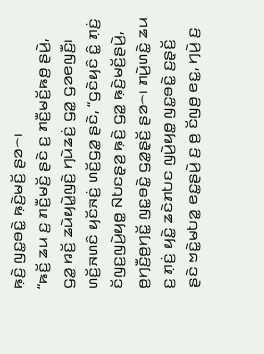ꤒ꤫ꤢꤧ꤬ ꤜꤢ꤭ꤋꤢꤧ꤭ ꤒ꤫ꤢꤧ꤬ꤗꤢꤩ꤬ ꤔꤤ꤮꤯
“ꤒꤢꤩ꤬ ꤘꤣ ꤢ꤬ ꤊꤢꤪ꤬ꤗꤢꤩ꤬ ꤔꤢꤧ ꤢ꤬ ꤊꤢꤪ꤬ꤗꤢꤩ꤬ꤒꤥ꤬ ꤔꤣꤧ꤬, ꤞꤤ꤭ ꤙꤢꤩ꤬ ꤘꤣꤧꤟꤣꤧ꤭ꤜꤢꤧ꤬ ꤚꤣꤧꤘꤢꤦ꤬ ꤞꤤ꤭ ꤞꤤꤕꤜꤢꤪ꤬꤯
ꤛꤢꤩ꤬ꤏꤛꤢꤨ ꤟꤢꤩꤏꤢꤦ꤬ ꤛꤢꤩ꤬ꤞꤤ꤭ ꤔꤢꤧ, “ꤞꤢꤧꤟꤢꤨ ꤢꤨ꤭ ꤊ꤫ꤢꤦ꤬ ꤢꤩꤜꤢ꤬ꤜꤣꤧ꤬ꤟꤥ꤭ ꤡꤝꤢꤔ꤫ꤤ꤬ ꤒ꤫ꤢꤧ꤬ ꤞꤤ꤭ ꤒ꤫ꤢꤧ꤬ꤗꤢꤩ꤬ꤔꤣꤧ꤬, ꤥ꤬ꤚꤢꤪ꤬ꤥ꤬ꤚꤢꤩ꤭ ꤜꤢ꤭ꤋꤢꤧ꤭ ꤞꤤ꤭ꤔ꤫ꤢꤩ꤬ ꤔꤤ꤮꤯ ꤊꤣꤧ꤬ꤛꤢꤧ꤭ ꤘꤣ ꤢ꤬ ꤊ꤫ꤢꤦ꤬ ꤟꤢꤧ꤭ ꤘꤢꤧꤊꤝꤢ ꤜꤣꤧ꤬ꤟꤥ꤭ ꤜꤢ꤭ꤋꤢꤧ꤭ ꤢ꤬ꤔ꤫ꤢꤩ꤬ ꤔꤢꤧ ꤠꤢꤧ꤭ꤗꤝꤤ꤭ ꤕꤢ꤭ꤔꤣꤧ꤬ ꤢ꤬ ꤥ꤬ ꤢꤩꤜꤥ꤬ ꤕꤢ꤭, ꤚꤣꤧ꤬ ꤢ꤬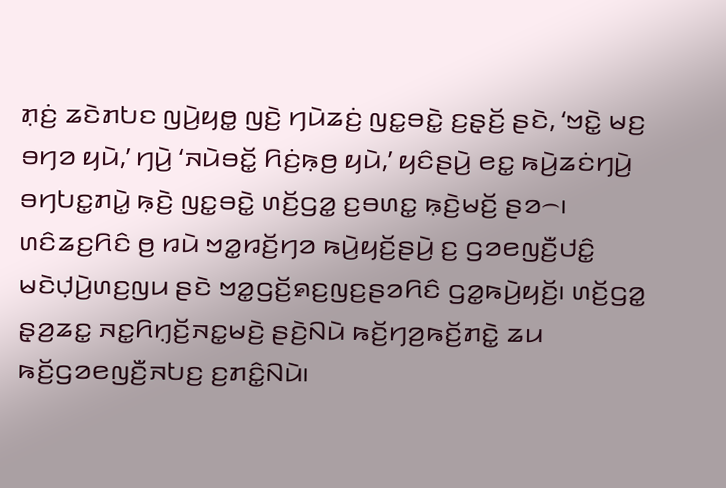ꤊ꤫ꤢꤦ꤬ ꤘꤢꤧꤊꤝꤢ ꤜꤣꤧ꤬ꤟꤥ꤭ ꤜꤢꤧ꤬ ꤚꤣꤧꤘꤢꤦ꤬ ꤜꤢ꤭ꤋꤢꤧ꤭ ꤢ꤬ꤔ꤫ꤢꤩ꤬ ꤔꤢꤧ, ‘ꤠꤢꤧ꤭ ꤗꤢ꤬ ꤋꤚꤤ ꤟꤣꤧ,’ ꤚꤣꤧ꤬ ‘ꤏꤣꤧꤋꤢꤩ꤭ ꤖꤢꤦ꤬ꤒ꤫ꤥ꤬ ꤟꤣꤧ,’ ꤟꤢꤨꤔꤣꤧ꤬ ꤕꤢ꤭ ꤒꤣꤧ꤬ꤘꤢꤦꤚꤣꤧ꤬ ꤋꤚꤝꤢ꤭ꤊꤣꤧ꤭ ꤒ꤫ꤢꤧ꤬ ꤜꤢ꤭ꤋꤢꤧ꤭ ꤛꤢꤩ꤬ꤞꤤ꤭ ꤢ꤬ꤋꤛꤢ꤭ ꤒ꤫ꤢꤧ꤬ꤗꤢꤩ꤬ ꤔꤤ꤮꤯
ꤛꤢꤨꤘꤢ꤬ꤖꤢꤨ ꤥ꤬ ꤙꤣꤧ ꤠꤤ꤭ꤙꤢꤩ꤬ꤚꤤ ꤒꤣꤧ꤬ꤟꤢꤩ꤬ꤔꤣꤧ꤬ ꤢ꤬ ꤞꤤꤕꤜꤢꤪ꤬ꤓꤢꤨ꤭ ꤗꤢꤧꤓ꤫ꤣꤧ꤬ꤛꤢ꤬ꤜꤣ ꤔꤢꤧ ꤠꤤ꤭ꤞꤢꤩ꤬ꤎꤢ꤬ꤜꤢ꤬ꤔꤤꤖꤢꤨ ꤞꤤ꤭ꤒꤣꤧ꤬ꤟꤢꤩ꤬꤯ ꤛꤢꤩ꤬ꤞꤤ꤭ ꤔ꤫ꤤ꤬ꤘꤢ꤭ ꤏꤢ꤭ꤖꤚ꤫ꤢꤩ꤬ꤏꤢ꤭ꤗꤢꤧ꤬ ꤔꤢꤧ꤬ꤡꤣꤧ ꤒꤢꤩ꤬ꤚꤤ꤬ꤒꤢꤩ꤬ꤊꤢꤧ꤭ ꤘꤣ ꤒꤢꤩ꤬ꤞꤤꤕꤜꤢꤪ꤬ꤏꤝꤢ꤬ ꤢ꤬ꤊꤢꤨ꤭ꤡꤣꤧ꤯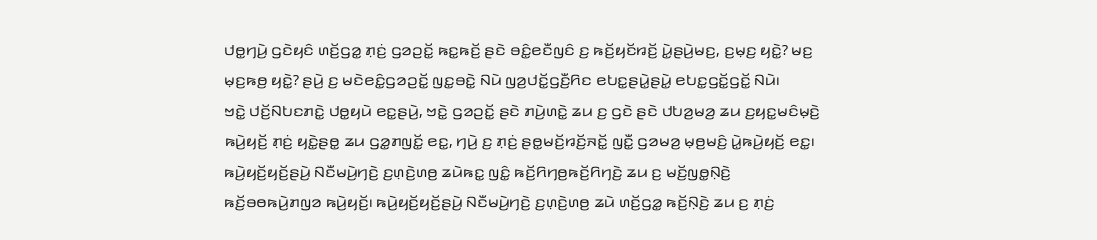ꤓꤥ꤭ꤚꤣꤧ꤬ ꤞꤢꤧꤟꤢꤨ ꤛꤢꤩ꤬ꤞꤤ꤭ ꤊ꤫ꤢꤦ꤬ ꤞꤤꤑꤢꤩ꤭ ꤒꤢ꤭ꤒꤢꤩ꤬ ꤔꤢꤧ ꤋꤢꤨ꤭ꤕꤢꤪꤜꤢꤨ ꤢ꤬ ꤒꤢꤩ꤬ꤟꤢꤩꤙꤢꤩ꤬ ꤣꤧ꤭ꤔꤣꤧ꤬ꤗꤢ꤬, ꤢ꤬ꤗ꤫ꤢ꤬ ꤟꤢꤧ꤭? ꤗꤢ꤬ ꤗ꤫ꤢ꤬ꤒꤥ꤬ ꤟꤢꤧ꤭? ꤔꤣꤧ꤬ ꤢ꤬ ꤗꤢꤧꤕꤢꤨ꤭ꤞꤤꤑꤢꤩ꤭ ꤜꤢ꤭ꤋꤢꤧ꤭ ꤡꤣꤧ ꤜꤤ꤬ꤓꤢꤩ꤭ꤞꤢꤪ꤬ꤖꤢ ꤕꤝꤢ꤭ꤔꤣꤧ꤭ꤔꤣꤧ꤭ ꤕꤝꤢ꤭ꤞꤢꤩ꤭ꤞꤢꤩ꤭ ꤡꤣꤧ꤯
ꤠꤢꤧ꤭ ꤓꤢꤩ꤬ꤡꤝꤢꤊꤢꤧ꤭ ꤓꤥ꤭ꤟꤣꤧ ꤕꤢ꤭ꤔꤣꤧ꤬, ꤠꤢꤧ꤭ ꤞꤤꤑꤢꤩ꤭ ꤔꤢꤧ ꤊꤣꤧ꤬ꤛꤢꤧ꤭ ꤘꤣ ꤢ꤬ ꤞꤢꤧ ꤔꤢꤧ ꤓꤝꤤ꤬ꤗꤤ꤬ ꤘꤣ ꤢ꤬ꤟꤢ꤭ꤗꤢꤨꤗ꤫ꤢꤧ꤬ ꤒꤣꤧ꤬ꤟꤢꤩ꤬ ꤊ꤫ꤢꤦ꤬ ꤟꤢꤧ꤭ꤔꤥ꤭ ꤘꤣ ꤞꤤ꤭ꤊꤜꤢꤩ꤭ ꤕꤢ꤭, ꤚꤣꤧ꤬ ꤢ꤬ ꤊ꤫ꤢꤦ꤬ ꤔꤥ꤭ꤗꤢꤩ꤬ꤙꤢꤩ꤬ꤏꤢꤩ꤭ ꤜꤢꤪ꤭ ꤞꤤꤗꤤ꤬ ꤗ꤫ꤥ꤬ꤗꤢꤨ꤬ ꤣꤧ꤭ꤒꤣꤧ꤬ꤟꤢꤩ꤬ ꤕꤢ꤭꤯
ꤒꤣꤧ꤬ꤟꤢꤩ꤬ꤟꤢꤩ꤬ꤔꤣꤧ꤬ ꤡꤢꤪꤗꤣꤧ꤬ꤚꤢꤧ꤬ ꤢ꤬ꤛ꤫ꤢꤧ꤬ꤛꤥ꤬ ꤘꤣꤧꤒꤢ꤭ ꤜꤢꤨ꤭ ꤒꤢꤩ꤬ꤖꤚꤥ꤬ꤒꤢꤩ꤬ꤖꤚꤢꤧ꤬ ꤘꤣ ꤢ꤬ ꤗꤢꤩ꤬ꤜꤥ꤭ꤡ꤫ꤢꤧ꤬ ꤒꤢꤩ꤬ꤋꤥꤒꤣꤧ꤬ꤊꤜꤤ ꤒꤣꤧ꤬ꤟꤢꤩ꤬꤯ ꤒꤣꤧ꤬ꤟꤢꤩ꤬ꤟꤢꤩ꤬ꤔꤣꤧ꤬ ꤡꤢꤪꤗꤣꤧ꤬ꤚꤢꤧ꤬ ꤢ꤬ꤛ꤫ꤢꤧ꤬ꤛꤥ꤬ ꤘꤣꤧ ꤛꤢꤩ꤬ꤞꤤ꤭ ꤒꤢꤩ꤬ꤡ꤫ꤢꤧ꤬ ꤘꤣ ꤢ꤬ ꤊ꤫ꤢꤦ꤬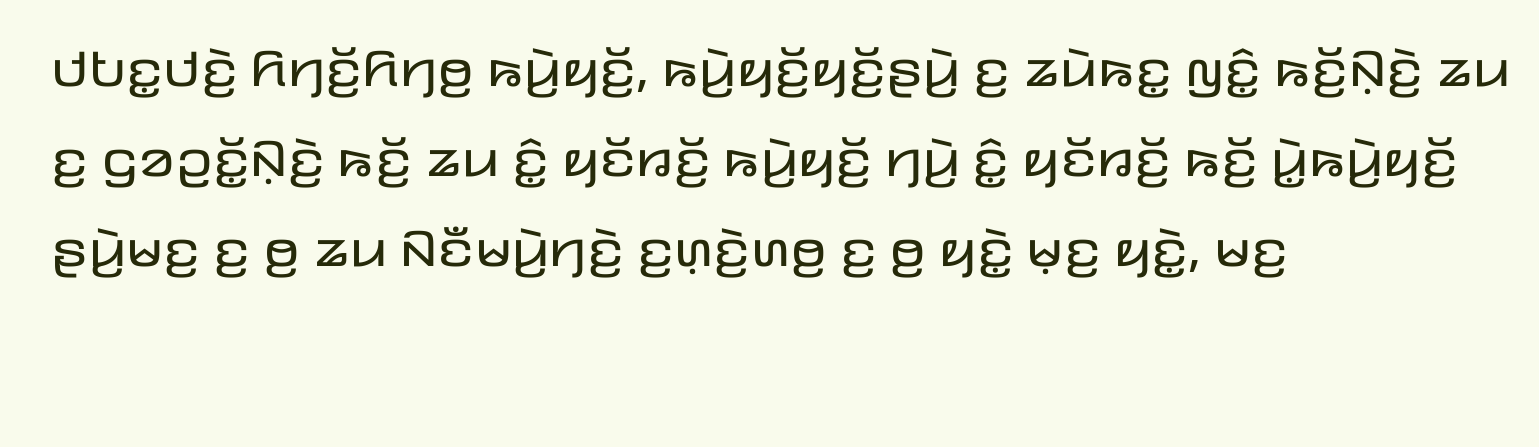ꤓꤝꤢ꤭ꤓꤢꤧ꤬ ꤖꤚꤢꤩ꤬ꤖꤚꤥ꤬ ꤒꤣꤧ꤬ꤟꤢꤩ꤬, ꤒꤣꤧ꤬ꤟꤢꤩ꤬ꤟꤢꤩ꤬ꤔꤣꤧ꤬ ꤢ꤬ ꤘꤣꤧꤒꤢ꤭ ꤜꤢꤨ꤭ ꤒꤢꤩ꤬ꤡ꤫ꤢꤧ꤬ ꤘꤣ ꤢ꤬ ꤞꤤꤑꤢꤩ꤭ꤡ꤫ꤢꤧ꤬ ꤒꤢꤩ꤬ ꤘꤣ ꤢꤨ꤭ ꤟꤢꤩꤙꤢꤩ꤬ ꤒꤣꤧ꤬ꤟꤢꤩ꤬ ꤚꤣꤧ꤬ ꤢꤨ꤭ ꤟꤢꤩꤙꤢꤩ꤬ ꤒꤢꤩ꤬ ꤣꤧ꤭ꤒꤣꤧ꤬ꤟꤢꤩ꤬ ꤔꤣꤧ꤬ꤗꤢ꤬ ꤢ꤬ ꤥ꤬ ꤘꤣ ꤡꤢꤪꤗꤣꤧ꤬ꤚꤢꤧ꤬ ꤢ꤬ꤛ꤫ꤢꤧ꤬ꤛꤥ꤬ ꤢ꤬ ꤥ꤬ ꤟꤢꤧ꤭ ꤗ꤫ꤢ꤬ ꤟꤢꤧ꤭, ꤗꤢ꤬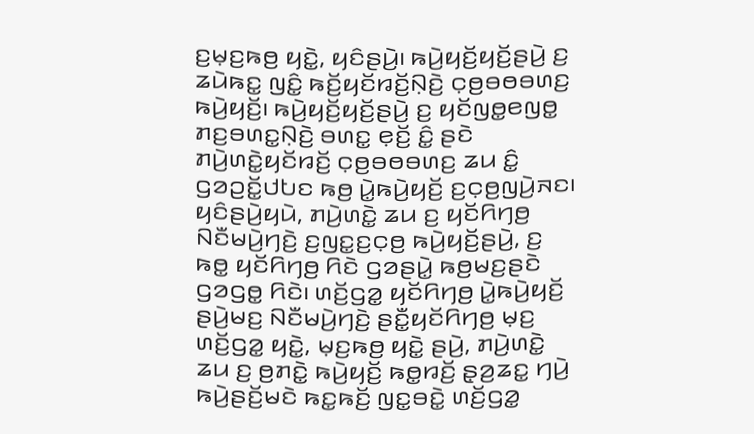ꤢ꤬ꤗ꤫ꤢ꤬ꤒꤥ꤬ ꤟꤢꤧ꤭, ꤟꤢꤨꤔꤣꤧ꤬꤯ ꤒꤣꤧ꤬ꤟꤢꤩ꤬ꤟꤢꤩ꤬ꤔꤣꤧ꤬ ꤢ꤬ ꤘꤣꤧꤒꤢ꤭ ꤜꤢꤨ꤭ ꤒꤢꤩ꤬ꤟꤢꤩꤙꤢꤩ꤬ꤡ꤫ꤢꤧ꤬ ꤍ꤫ꤥ꤬ꤋꤥꤋꤛꤢ꤬ ꤒꤣꤧ꤬ꤟꤢꤩ꤬꤯ ꤒꤣꤧ꤬ꤟꤢꤩ꤬ꤟꤢꤩ꤬ꤔꤣꤧ꤬ ꤢ꤬ ꤟꤢꤩꤜꤥ꤭ꤕꤜꤥ꤭ ꤊꤢ꤬ꤋꤛꤢ꤭ꤡ꤫ꤢꤧ꤬ ꤋꤛꤢ꤭ ꤕ꤫ꤢꤩ꤬ ꤢꤨ꤭ ꤔꤢꤧ ꤊꤣꤧ꤬ꤛꤢꤧ꤭ꤟꤢꤩꤙꤢꤩ꤬ ꤍ꤫ꤥ꤬ꤋꤥꤋꤛꤢ꤬ ꤘꤣ ꤢꤨ꤭ ꤞꤤꤑꤢꤩ꤭ꤓꤝꤢ ꤒꤥ꤬ ꤣꤧ꤭ꤒꤣꤧ꤬ꤟꤢꤩ꤬ ꤢ꤬ꤍ꤫ꤥ꤬ꤜꤣꤧ꤬ꤏꤢ꤯
ꤟꤢꤨꤔꤣꤧ꤬ꤟꤣꤧ, ꤊꤣꤧ꤬ꤛꤢꤧ꤭ ꤘꤣ ꤢ꤬ ꤟꤢꤩꤖꤚꤥ꤬ ꤡꤢꤪꤗꤣꤧ꤬ꤚꤢꤧ꤬ ꤢ꤬ꤜꤢ꤭ꤢ꤬ꤍ꤫ꤥ꤬ ꤒꤣꤧ꤬ꤟꤢꤩ꤬ꤔꤣꤧ꤬, ꤢ꤬ ꤒꤥ꤭ ꤟꤢꤩꤖꤚꤥ꤬ ꤖꤢꤧ ꤞꤤꤔꤣꤧ꤭ ꤒꤥ꤬ꤗꤢ꤬ꤔꤢꤧ ꤞꤤꤞꤥ꤭ ꤖꤢꤧ꤯ ꤛꤢꤩ꤬ꤞꤤ꤭ ꤟꤢꤩꤖꤚꤥ꤬ ꤣꤧ꤭ꤒꤣꤧ꤬ꤟꤢꤩ꤬ ꤔꤣꤧ꤬ꤗꤢ꤬ ꤡꤢꤪꤗꤣꤧ꤬ꤚꤢꤧ꤬ ꤔꤢꤪ꤭ꤟꤢꤩꤖꤚꤥ꤬ ꤗ꤫ꤢ꤬ ꤛꤢꤩ꤬ꤞꤤ꤭ ꤟꤢꤧ꤭, ꤗ꤫ꤢ꤬ꤒꤥ꤬ ꤟꤢꤧ꤭ ꤔꤣꤧ꤬, ꤊꤣꤧ꤬ꤛꤢꤧ꤭ ꤘꤣ ꤢ꤬ ꤥ꤬ꤊꤢꤧ꤭ ꤒꤣꤧ꤬ꤟꤢꤩ꤬ ꤒꤥ꤭ꤙꤢꤩ꤬ ꤔ꤫ꤤ꤬ꤘꤢ꤭ ꤚꤣꤧ꤬ ꤒꤣꤧ꤬ꤔꤢꤩ꤬ꤗꤢꤧ ꤒꤢ꤭ꤒꤢꤩ꤬ ꤜꤢ꤭ꤋꤢꤧ꤭ ꤛꤢꤩ꤬ꤞꤤ꤭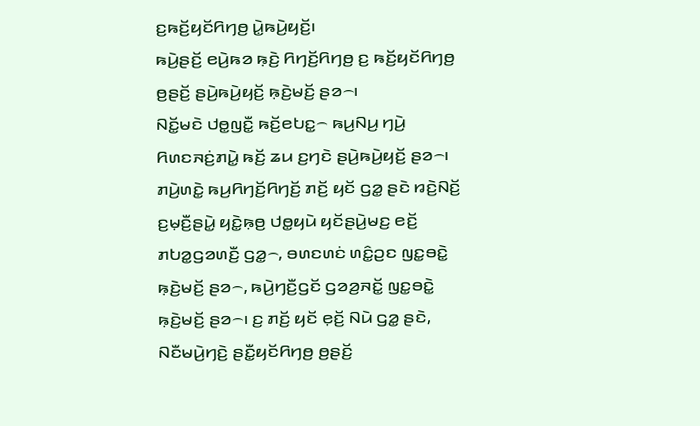ꤢ꤬ꤒꤢꤩ꤬ꤟꤢꤩꤖꤚꤥ꤬ ꤣꤧ꤭ꤒꤣꤧ꤬ꤟꤢꤩ꤬꤯
ꤒꤣꤧ꤬ꤔꤢꤩ꤬ ꤕꤣꤧ꤬ꤒꤤ ꤒ꤫ꤢꤧ꤬ ꤖꤚꤢꤩ꤬ꤖꤚꤥ꤬ ꤢ꤬ ꤒꤢꤩ꤬ꤟꤢꤩꤖꤚꤥ꤬ ꤥ꤬ꤔꤢꤩ꤬ ꤔꤣꤧ꤬ꤒꤣꤧ꤬ꤟꤢꤩ꤬ ꤒ꤫ꤢꤧ꤬ꤗꤢꤩ꤬ ꤔꤤ꤮꤯
ꤡꤢꤩ꤭ꤗꤢꤧ ꤓꤥ꤭ꤜꤢꤪ꤭ ꤒꤢꤩ꤬ꤕꤝꤢ꤭꤮ ꤒꤣ꤬ꤡꤣ꤬ ꤚꤣꤧ꤬ ꤖꤛꤢꤏꤢꤦ꤬ꤊꤣꤧ꤭ ꤒꤢꤩ꤬ ꤘꤣ ꤢ꤬ꤚꤢꤧ ꤔꤣꤧ꤬ꤒꤣꤧ꤬ꤟꤢꤩ꤬ ꤔꤤ꤮꤯
ꤊꤣꤧ꤬ꤛꤢꤧ꤭ ꤒꤣ꤬ꤖꤚꤢꤩ꤬ꤖꤚꤢꤩ꤬ ꤊꤢꤩ꤬ ꤟꤢꤩ ꤞꤤ꤭ ꤔꤢꤧ ꤙꤢꤧ꤬ꤡꤢꤩ꤬ ꤢ꤬ꤗ꤫ꤢꤪ꤬ꤔꤣꤧ꤭ ꤟꤢꤧ꤭ꤒ꤫ꤥ꤬ ꤓꤥ꤭ꤟꤣꤧ ꤟꤢꤩꤔꤣꤧ꤬ꤗꤢ꤬ ꤕꤢꤩ꤬ ꤊꤝꤤ꤭ꤞꤤꤛꤢꤪ꤬ ꤞꤤ꤭꤮, ꤋꤛꤢꤛꤢꤦ ꤛꤢꤨ꤭ꤑꤢ ꤜꤢ꤭ꤋꤢꤧ꤭ ꤒ꤫ꤢꤧ꤬ꤗꤢꤩ꤬ ꤔꤤ꤮, ꤒꤣꤧ꤬ꤚꤢꤪ꤬ꤞꤢꤩ ꤞꤤꤤ꤬ꤏꤢꤩ꤭ ꤜꤢ꤭ꤋꤢꤧ꤭ ꤒ꤫ꤢꤧ꤬ꤗꤢꤩ꤬ ꤔꤤ꤮꤯ ꤢ꤬ ꤊꤢꤩ꤬ ꤟꤢꤩ ꤕ꤫ꤢꤩ꤬ ꤡꤣꤧ ꤞꤤ꤭ ꤔꤢꤧ, ꤡꤢꤪꤗꤣꤧ꤬ꤚꤢꤧ꤬ ꤔꤢꤪ꤭ꤟꤢꤩꤖꤚꤥ꤬ ꤥ꤬ꤔꤢꤩ꤬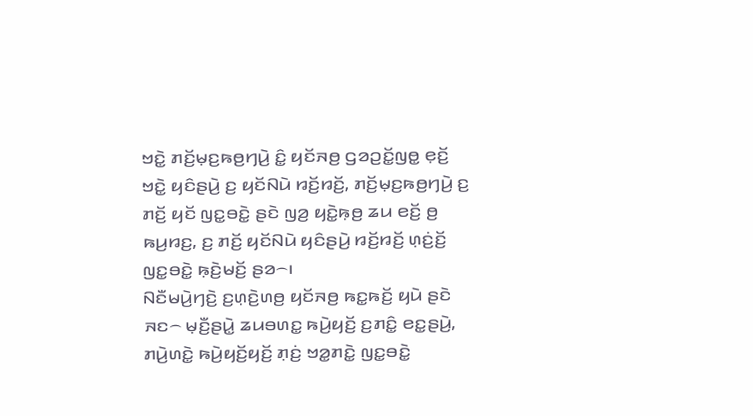ꤠꤢꤧ꤭ ꤊꤢꤩ꤬ꤗ꤫ꤢ꤬ꤒꤥ꤬ꤚꤣꤧ꤬ ꤢꤨ꤭ ꤟꤢꤩꤏꤥ꤬ ꤞꤤꤑꤢꤩ꤭ꤜꤥ꤭ ꤕ꤫ꤢꤩ꤬ ꤠꤢꤧ꤭ ꤟꤢꤨꤔꤣꤧ꤬ ꤢ꤬ ꤟꤢꤩꤡꤣꤧ ꤙꤢꤩ꤬ꤙꤢꤩ꤬, ꤊꤢꤩ꤬ꤗ꤫ꤢ꤬ꤒꤥ꤬ꤚꤣꤧ꤬ ꤢ꤬ ꤊꤢꤩ꤬ ꤟꤢꤩ ꤜꤢ꤭ꤋꤢꤧ꤭ ꤔꤢꤧ ꤜꤤ꤬ ꤟꤢꤧ꤭ꤒ꤫ꤥ꤬ ꤘꤣ ꤕꤢꤩ꤬ ꤥ꤬ ꤒꤣ꤬ꤙꤢ꤬, ꤢ꤬ ꤊꤢꤩ꤬ ꤟꤢꤩꤡꤣꤧ ꤟꤢꤨꤔꤣꤧ꤬ ꤙꤢꤩ꤬ꤙꤢꤩ꤬ ꤛ꤫ꤢꤦ꤬ꤢꤩ꤬ ꤜꤢ꤭ꤋꤢꤧ꤭ ꤒ꤫ꤢꤧ꤬ꤗꤢꤩ꤬ ꤔꤤ꤮꤯
ꤡꤢꤪꤗꤣꤧ꤬ꤚꤢꤧ꤬ ꤢ꤬ꤛ꤫ꤢꤧ꤬ꤛꤥ꤬ ꤟꤢꤩꤏꤥ꤬ ꤒꤢ꤭ꤒꤢꤩ꤬ ꤟꤣꤧ ꤔꤢꤧ ꤏꤢ꤮ ꤗ꤫ꤢꤪ꤬ꤔꤣꤧ꤭ ꤘꤣꤋꤛꤢ꤭ ꤒꤣꤧ꤬ꤟꤢꤩ꤬ ꤢ꤬ꤊꤢꤨ꤭ ꤕꤢ꤭ꤔꤣꤧ꤬, ꤊꤣꤧ꤬ꤛꤢꤧ꤭ ꤒꤣꤧ꤬ꤟꤢꤩ꤬ꤟꤢꤩ꤬ ꤊ꤫ꤢꤦ꤬ ꤠꤤ꤭ꤊꤢꤧ꤭ ꤜꤢ꤭ꤋꤢꤧ꤭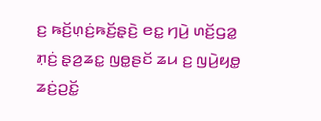ꤢ꤬ ꤒꤢꤩ꤬ꤛ꤫ꤢꤦ꤬ꤒꤢꤩ꤬ꤔ꤫ꤢꤧ꤬ ꤕꤢ꤭ ꤚꤣꤧ꤬ ꤛꤢꤩ꤬ꤞꤤ꤭ ꤊ꤫ꤢꤦ꤬ ꤔ꤫ꤤ꤬ꤘꤢ꤭ ꤜꤥ꤭ꤔꤢꤩ ꤘꤣ ꤢ꤬ ꤜꤣꤧ꤬ꤟꤥ꤭ ꤘꤢꤦ꤬ꤑꤢꤩ꤭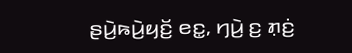ꤔꤣꤧ꤬ꤒꤣꤧ꤬ꤟꤢꤩ꤬ ꤕꤢ꤭, ꤚꤣꤧ꤬ ꤢ꤬ ꤊ꤫ꤢꤦ꤬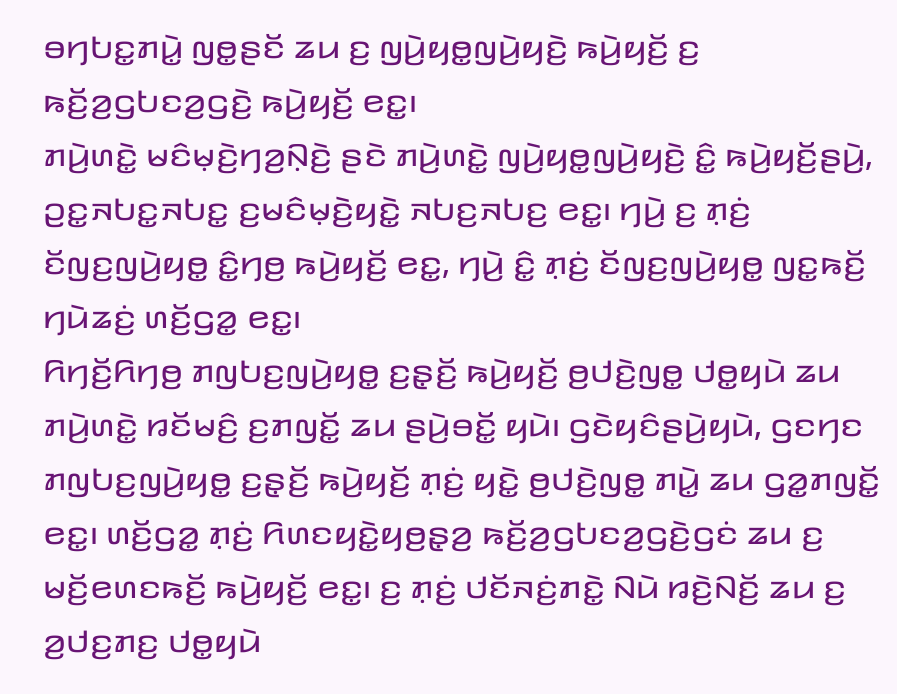ꤋꤚꤝꤢ꤭ꤊꤣꤧ꤭ ꤜꤥ꤭ꤔꤢꤩ ꤘꤣ ꤢ꤬ ꤜꤣꤧ꤬ꤟꤥ꤭ꤜꤣꤧ꤬ꤟꤢꤧ꤬ ꤒꤣꤧ꤬ꤟꤢꤩ꤬ ꤢ꤬ ꤒꤢꤩ꤬ꤤ꤬ꤞꤝꤢꤤ꤬ꤞꤢꤧ꤬ ꤒꤣꤧ꤬ꤟꤢꤩ꤬ ꤕꤢ꤭꤯
ꤊꤣꤧ꤬ꤛꤢꤧ꤭ ꤗꤢꤨꤗ꤫ꤢꤧ꤬ꤚꤤ꤬ꤡ꤫ꤢꤧ꤬ ꤔꤢꤧ ꤊꤣꤧ꤬ꤛꤢꤧ꤭ ꤜꤣꤧ꤬ꤟꤥ꤭ꤜꤣꤧ꤬ꤟꤢꤧ꤬ ꤢꤨ꤭ ꤒꤣꤧ꤬ꤟꤢꤩ꤬ꤔꤣꤧ꤬, ꤑꤢ꤭ꤏꤝꤢ꤭ꤏꤝꤢ꤭ ꤢ꤬ꤗꤢꤨꤗ꤫ꤢꤧ꤬ꤟꤢꤧ꤭ ꤏꤝꤢ꤬ꤏꤝꤢ꤬ ꤕꤢ꤭꤯ ꤚꤣꤧ꤬ ꤢ꤬ ꤊ꤫ꤢꤦ꤬ ꤢꤩꤜꤢ꤬ꤜꤣꤧ꤬ꤟꤥ꤭ ꤢꤨ꤭ꤚꤥ꤬ ꤒꤣꤧ꤬ꤟꤢꤩ꤬ ꤕꤢ꤭, ꤚꤣꤧ꤬ ꤢꤨ꤭ ꤊ꤫ꤢꤦ꤬ ꤢꤩꤜꤢ꤬ꤜꤣꤧ꤬ꤟꤥ꤭ ꤜꤢ꤭ꤒꤢꤩ꤬ ꤚꤣꤧꤘꤢꤦ꤬ ꤛꤢꤩ꤬ꤞꤤ꤭ ꤕꤢ꤭꤯
ꤖꤚꤢꤩ꤬ꤖꤚꤥ꤬ ꤊꤜꤝꤢ꤬ꤜꤣꤧ꤬ꤟꤥ꤭ ꤢ꤬ꤔ꤫ꤢꤩ꤬ ꤒꤣꤧ꤬ꤟꤢꤩ꤬ ꤥ꤬ꤓꤢꤧ꤬ꤜꤥ꤭ ꤓꤥ꤭ꤟꤣꤧ ꤘꤣ ꤊꤣꤧ꤬ꤛꤢꤧ꤭ ꤙꤢꤩꤗꤢꤨ꤬ ꤢ꤬ꤊꤜꤢꤩ꤭ ꤘꤣ ꤔꤣꤧ꤬ꤋꤢꤩ꤭ ꤟꤣꤧ꤯ ꤞꤢꤧꤟꤢꤨꤔꤣꤧ꤬ꤟꤣꤧ, ꤞꤢꤚꤢ ꤊꤜꤝꤢ꤬ꤜꤣꤧ꤬ꤟꤥ꤭ ꤢ꤬ꤔ꤫ꤢꤩ꤬ ꤒꤣꤧ꤬ꤟꤢꤩ꤬ ꤊ꤫ꤢꤦ꤬ ꤟꤢꤧ꤭ ꤥ꤬ꤓꤢꤧ꤬ꤜꤥ꤭ ꤊꤣꤧ꤭ ꤘꤣ ꤞꤤ꤭ꤊꤜꤢꤩ꤭ ꤕꤢ꤭꤯ ꤛꤢꤩ꤬ꤞꤤ꤭ ꤊ꤫ꤢꤦ꤬ ꤖꤛꤢꤟꤢꤧ꤭ꤟꤥ꤬ꤔ꤫ꤤ꤬ ꤒꤢꤩ꤬ꤤ꤬ꤞꤝꤢꤤ꤬ꤞꤢꤧ꤬ꤞꤢꤦ ꤘꤣ ꤢ꤬ ꤗꤢꤩ꤬ꤕꤛꤢꤒꤢꤩ꤬ ꤒꤣꤧ꤬ꤟꤢꤩ꤬ ꤕꤢ꤭꤯ ꤢ꤬ ꤊ꤫ꤢꤦ꤬ ꤓꤢꤩꤏꤢꤦ꤬ꤊꤢꤧ꤭ ꤡꤣꤧ ꤙꤢꤧ꤬ꤡꤢꤩ꤬ ꤘꤣ ꤢ꤬ ꤤ꤬ꤓꤢ꤬ꤊꤢ꤬ ꤓꤥ꤭ꤟꤣꤧ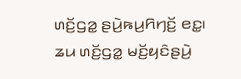ꤛꤢꤩ꤬ꤞꤤ꤭ ꤔꤣꤧ꤬ꤒꤣ꤬ꤖꤚꤢꤩ꤬ ꤕꤢ꤭꤯ ꤘꤣ ꤛꤢꤩ꤬ꤞꤤ꤭ ꤗꤢꤩ꤬ꤟꤢꤨꤔꤣꤧ꤬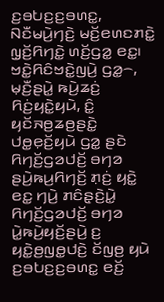ꤢ꤬ꤋꤝꤢ꤬ꤢ꤬ꤋꤛꤢ꤭, ꤡꤢꤪꤗꤣꤧ꤬ꤚꤢꤧ꤬ ꤗꤢꤩ꤬ꤕꤛꤢꤊꤢꤧ꤭ ꤜ꤫ꤢꤩ꤬ꤖꤚꤢꤧ꤭ ꤛꤢꤩ꤬ꤞꤤ꤭ ꤕꤢ꤭꤯
ꤠꤢꤧ꤭ꤖꤢꤨꤠꤢꤧ꤭ꤜꤣꤧ꤬ ꤞꤤ꤭꤮, ꤗ꤫ꤢꤪ꤬ꤔꤣꤧ꤭ ꤒꤣꤧ꤬ꤘꤢꤦ꤬ ꤖꤢꤦ꤬ꤟꤢꤧ꤭ꤟꤣꤧ, ꤢꤨ꤭ ꤟꤢꤩꤏꤥ꤬ꤘꤥ꤬ꤔꤢꤧ꤭ ꤓꤥ꤭ꤕ꤫ꤢꤩ꤬ꤟꤣꤧ ꤞꤤ꤭ ꤔꤢꤧ ꤖꤚꤢꤩ꤬ꤞꤤꤓꤢꤩ꤬ ꤋꤚꤤ ꤔꤣꤧ꤬ꤒꤣ꤬ꤖꤚꤢꤩ꤬ ꤊ꤫ꤢꤦ꤬ ꤟꤢꤧ꤭ ꤕꤢ꤭ ꤚꤣꤧ꤬ ꤊꤢꤨꤔ꤫ꤢꤧ꤬ꤣꤧ꤭ ꤖꤚꤢꤩ꤬ꤞꤤꤓꤢꤩ꤬ ꤋꤚꤤ ꤣꤧ꤭ꤒꤣꤧ꤬ꤟꤢꤩ꤬ꤔꤣꤧ꤬ ꤢ꤬ ꤟꤢꤧ꤭ꤥ꤬ꤜꤥ꤭ꤓꤢꤧ꤬ ꤢꤩꤜꤥ꤬ ꤟꤣꤧ ꤢ꤬ꤋꤝꤢ꤬ꤢ꤬ꤋꤛꤢ꤭ ꤕꤢꤩ꤬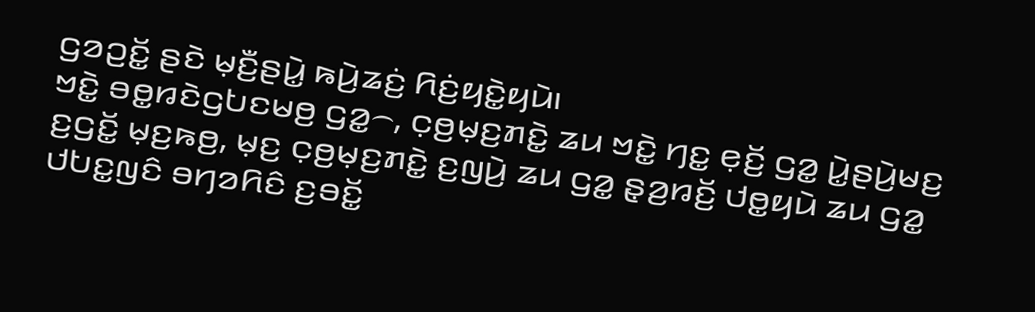ꤞꤤꤑꤢꤩ꤭ ꤔꤢꤧ ꤗ꤫ꤢꤪ꤬ꤔꤣꤧ꤭ ꤒꤣꤧ꤬ꤘꤢꤦ꤬ ꤖꤢꤦ꤬ꤟꤢꤧ꤭ꤟꤣꤧ꤯
ꤠꤢꤧ꤭ ꤋꤥ꤭ꤙꤢꤧꤞꤝꤢꤗꤥ꤬ ꤞꤤ꤭꤮, ꤍ꤫ꤥ꤬ꤗ꤫ꤢ꤬ꤊꤢꤧ꤭ ꤘꤣ ꤠꤢꤧ꤭ ꤚꤢ꤭ ꤕ꤫ꤢꤩ꤬ ꤞꤤ꤭ ꤣꤧ꤭ꤔꤣꤧ꤬ꤗꤢ꤬ ꤢ꤬ꤞꤢꤩ꤭ ꤗ꤫ꤢ꤬ꤒꤥ꤬, ꤗ꤫ꤢ꤬ ꤍ꤫ꤥ꤬ꤗ꤫ꤢ꤬ꤊꤢꤧ꤭ ꤢ꤬ꤜꤣꤧ꤬ ꤘꤣ ꤞꤤ꤭ ꤔ꤫ꤤ꤬ꤙꤢꤩ꤬ ꤓꤥ꤭ꤟꤣꤧ ꤘꤣ ꤞꤤ꤭ ꤓꤝꤢ꤭ꤜꤢꤨ ꤋꤚꤤꤖꤢꤨ ꤢ꤬ꤋꤢꤩ꤭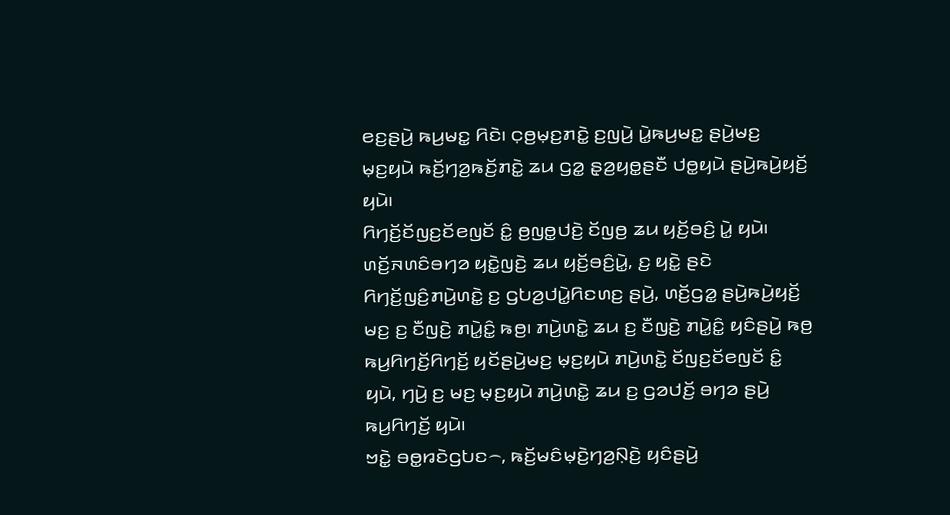ꤕꤢ꤬ꤔꤣꤧ꤬ ꤒꤣ꤬ꤗꤢ꤭ ꤖꤢꤧ꤯ ꤍ꤫ꤥ꤬ꤗ꤫ꤢ꤬ꤊꤢꤧ꤭ ꤢ꤬ꤜꤣꤧ꤬ ꤣꤧ꤭ꤒꤣ꤬ꤗꤢ꤭ ꤔꤣꤧ꤬ꤗꤢ꤬ ꤗ꤫ꤢ꤬ꤟꤣꤧ ꤒꤢꤩ꤬ꤚꤤ꤬ꤒꤢꤩ꤬ꤊꤢꤧ꤭ ꤘꤣ ꤞꤤ꤭ ꤔ꤫ꤤ꤬ꤟꤥ꤭ꤔꤢꤪ ꤓꤥ꤭ꤟꤣꤧ ꤔꤣꤧ꤬ꤒꤣꤧ꤬ꤟꤢꤩ꤬ ꤟꤣꤧ꤯
ꤖꤚꤢꤩ꤬ꤢꤩꤜꤢ꤬ꤢꤩꤕꤜꤢꤩ ꤢꤨ꤭ ꤥ꤬ꤜꤥ꤭ꤓꤢꤧ꤬ ꤢꤩꤜꤥ꤬ ꤘꤣ ꤟꤢꤩ꤬ꤋꤢꤨ꤬ ꤣꤧ꤭ ꤟꤣꤧ꤯ ꤛꤢꤩ꤬ꤏꤛꤢꤨꤋꤚꤤ ꤟꤢꤧ꤭ꤜꤢꤧ꤬ ꤘꤣ ꤟꤢꤩ꤬ꤋꤢꤨ꤬ꤣꤧ꤭, ꤢ꤬ ꤟꤢꤧ꤭ ꤔꤢꤧ ꤖꤚꤢꤩ꤬ꤜꤢꤨ꤬ꤊꤣꤧ꤬ꤛꤢꤧ꤭ ꤢ꤬ ꤞꤝꤤ꤬ꤓꤣꤧ꤭ꤖꤢꤛꤢ꤬ ꤔꤣꤧ꤬, ꤛꤢꤩ꤬ꤞꤤ꤭ ꤔꤣꤧ꤬ꤒꤣꤧ꤬ꤟꤢꤩ꤬ ꤗꤢ꤬ ꤢ꤬ ꤢꤪꤜꤢꤧ꤬ ꤊꤣꤧ꤭ꤢꤨ꤭ ꤒꤥ꤬꤯ ꤊꤣꤧ꤬ꤛꤢꤧ꤭ ꤘꤣ ꤢ꤬ ꤢꤪꤜꤢꤧ꤬ ꤊꤣꤧ꤭ꤢꤨ꤭ ꤟꤢꤨꤔꤣꤧ꤬ ꤒꤥ꤬ ꤒꤣ꤬ꤖꤚꤢꤩ꤬ꤖꤚꤢꤩ꤬ ꤟꤢꤩꤔꤣꤧ꤬ꤗꤢ꤬ ꤗ꤫ꤢ꤬ꤟꤣꤧ ꤊꤣꤧ꤬ꤛꤢꤧ꤭ ꤢꤩꤜꤢ꤬ꤢꤩꤕꤜꤢꤩ ꤢꤨ꤭ ꤟꤣꤧ, ꤚꤣꤧ꤬ ꤢ꤬ ꤗꤢ꤬ ꤗ꤫ꤢ꤬ꤟꤣꤧ ꤊꤣꤧ꤬ꤛꤢꤧ꤭ ꤘꤣ ꤢ꤬ ꤞꤤꤓꤢꤩ꤬ ꤋꤚꤤ ꤔꤣꤧ꤬ ꤒꤣ꤬ꤖꤚꤢꤩ꤬ ꤟꤣꤧ꤯
ꤠꤢꤧ꤭ ꤋꤥ꤭ꤙꤢꤧꤞꤝꤢ꤮, ꤒꤢꤩ꤬ꤗꤢꤨꤗ꤫ꤢꤧ꤬ꤚꤤ꤬ꤡ꤫ꤢꤧ꤬ ꤟꤢꤨꤔꤣꤧ꤬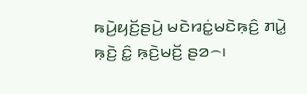ꤒꤣꤧ꤬ꤟꤢꤩ꤬ꤔꤣꤧ꤬ ꤗꤢꤧꤙꤢꤦ꤭ꤗꤢꤧꤒ꤫ꤢꤨ꤬ ꤊꤣꤧ꤭ ꤒ꤫ꤢꤧ꤬ ꤢꤨ꤭ ꤒ꤫ꤢꤧ꤬ꤗꤢꤩ꤬ ꤔꤤ꤮꤯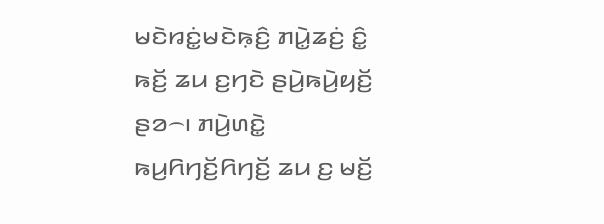ꤗꤢꤧꤙꤢꤦ꤭ꤗꤢꤧꤒ꤫ꤢꤨ꤬ ꤊꤣꤧ꤭ꤘꤢꤦ꤬ ꤢꤨ꤭ ꤒꤢꤩ꤬ ꤘꤣ ꤢ꤬ꤚꤢꤧ ꤔꤣꤧ꤬ꤒꤣꤧ꤬ꤟꤢꤩ꤬ ꤔꤤ꤮꤯ ꤊꤣꤧ꤬ꤛꤢꤧ꤭ ꤒꤣ꤬ꤖꤚꤢꤩ꤬ꤖꤚꤢꤩ꤬ ꤘꤣ ꤢ꤬ ꤗꤢꤩ꤬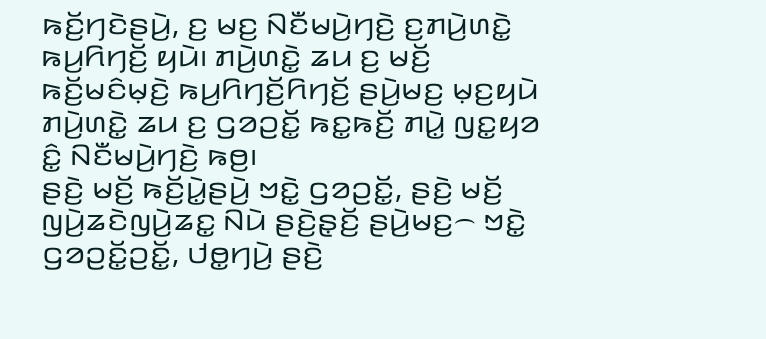ꤒꤢꤩ꤬ꤚꤢꤧꤔꤣꤧ꤬, ꤢ꤬ ꤗꤢ꤬ ꤡꤢꤪꤗꤣꤧ꤬ꤚꤢꤧ꤬ ꤢ꤬ꤊꤣꤧ꤬ꤛꤢꤧ꤭ ꤒꤣ꤬ꤖꤚꤢꤩ꤬ ꤟꤣꤧ꤯ ꤊꤣꤧ꤬ꤛꤢꤧ꤭ ꤘꤣ ꤢ꤬ ꤗꤢꤩ꤬ ꤒꤢꤩ꤬ꤗꤢꤨꤗ꤫ꤢꤧ꤬ ꤒꤣ꤬ꤖꤚꤢꤩ꤬ꤖꤚꤢꤩ꤬ ꤔꤣꤧ꤬ꤗꤢ꤬ ꤗ꤫ꤢ꤬ꤟꤣꤧ ꤊꤣꤧ꤬ꤛꤢꤧ꤭ ꤘꤣ ꤢ꤬ ꤞꤤꤑꤢꤩ꤭ ꤒꤢ꤭ꤒꤢꤩ꤬ ꤊꤣꤧ꤭ ꤜꤢ꤭ꤟꤤ ꤢꤨ꤭ ꤡꤢꤪꤗꤣꤧ꤬ꤚꤢꤧ꤬ ꤒꤥ꤬꤯
ꤔꤢꤧ꤬ ꤗꤢꤩ꤬ ꤒꤢꤩ꤬ꤣꤧ꤭ꤔꤣꤧ꤬ ꤠꤢꤧ꤭ ꤞꤤꤑꤢꤩ꤭, ꤔꤢꤧ꤬ ꤗꤢꤩ꤬ ꤜꤣꤧ꤬ꤘꤢꤧꤜꤣꤧ꤬ꤘꤢ꤭ ꤡꤣꤧ ꤔꤢꤧ꤬ꤔ꤫ꤢꤩ꤬ ꤔꤣꤧ꤬ꤗꤢ꤬꤮ ꤠꤢꤧ꤭ ꤞꤤꤑꤢꤩ꤭ꤑꤢꤩ꤭, ꤓꤥ꤭ꤚꤣꤧ꤬ ꤔꤢꤧ꤬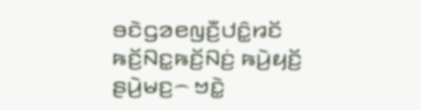ꤋꤢꤧꤞꤤꤕꤜꤢꤪ꤬ꤓꤢꤨ꤭ꤙꤢꤩ ꤒꤢꤩ꤬ꤡꤢ꤭ꤒꤢꤩ꤬ꤡꤢꤦ꤬ ꤒꤣꤧ꤬ꤟꤢꤩ꤬ ꤔꤣꤧ꤬ꤗꤢ꤬꤮ ꤠꤢꤧ꤭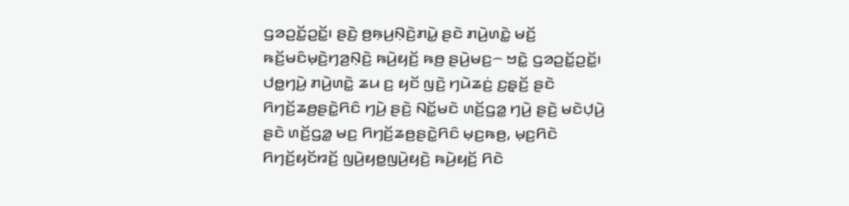ꤞꤤꤑꤢꤩ꤭ꤑꤢꤩ꤭꤯ ꤔꤢꤧ꤬ ꤥ꤬ꤒ꤫ꤣ꤬ꤡ꤫ꤢꤧ꤬ꤊꤣꤧ꤭ ꤔꤢꤧ ꤊꤣꤧ꤬ꤛꤢꤧ꤭ ꤗꤢꤩ꤬ ꤒꤢꤩ꤬ꤗꤢꤨꤗ꤫ꤢꤧ꤬ꤚꤤ꤬ꤡ꤫ꤢꤧ꤬ ꤒꤣꤧ꤬ꤟꤢꤩ꤬ ꤒꤥ꤬ ꤔꤣꤧ꤬ꤗꤢ꤬꤮ ꤠꤢꤧ꤭ ꤞꤤꤑꤢꤩ꤭ꤑꤢꤩ꤭꤯ ꤓꤥ꤭ꤚꤣꤧ꤬ ꤊꤣꤧ꤬ꤛꤢꤧ꤭ ꤘꤣ ꤢ꤬ ꤟꤢꤩ ꤜꤢꤧ꤬ ꤚꤣꤧꤘꤢꤦ꤬ ꤢ꤬ꤔ꤫ꤢꤩ꤬ ꤔꤢꤧ ꤖꤚꤢꤩ꤬ꤘꤥ꤬ꤔꤢꤧ꤭ꤖꤢꤨ ꤚꤣꤧ꤬ ꤔꤢꤧ꤬ ꤡꤢꤩ꤭ꤗꤢꤧ ꤛꤢꤩ꤬ꤞꤤ꤭ ꤚꤣꤧ꤬ ꤔꤢꤧ꤬ ꤗꤢꤧꤓ꤫ꤣꤧ꤬ ꤔꤢꤧ ꤛꤢꤩ꤬ꤞꤤ꤭ ꤗꤢ꤬ ꤖꤚꤢꤩ꤬ꤘꤥ꤬ꤔꤢꤧ꤭ꤖꤢꤨ ꤗ꤫ꤢ꤬ꤒꤥ꤬, ꤗ꤫ꤢ꤬ꤖꤢꤧ ꤖꤚꤢꤩ꤬ꤟꤢꤩꤙꤢꤩ꤬ ꤜꤣꤧ꤬ꤟꤥ꤭ꤜꤣꤧ꤬ꤟꤢꤧ꤬ ꤒꤣꤧ꤬ꤟꤢꤩ꤬ ꤖꤢꤧ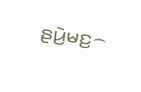ꤔꤣꤧ꤬ꤗꤢ꤬꤮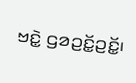ꤠꤢꤧ꤭ ꤞꤤꤑꤢꤩ꤭ꤑꤢꤩ꤭꤯